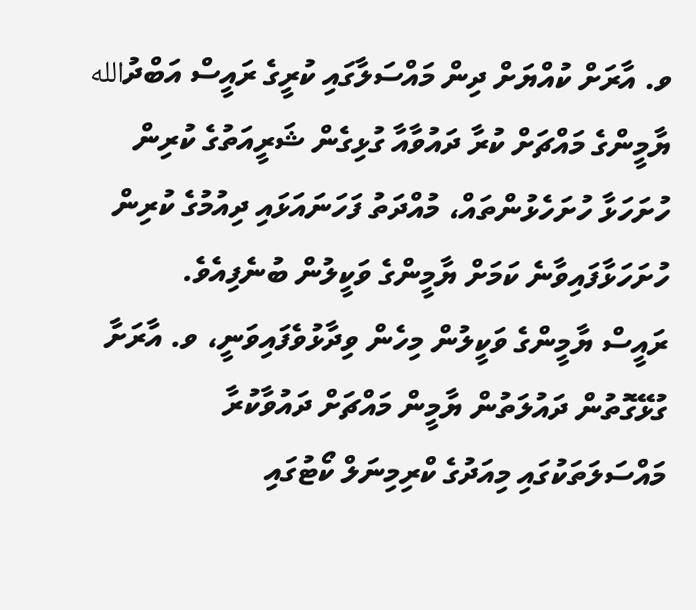ވ. އާރަށް ކުއްޔަށް ދިން މައްސަލާގައި ކުރީގެ ރައީސް އަބްދުالله ޔާމީންގެ މައްޗަށް ކުރާ ދައުވާއާ ގުޅިގެން ޝަރީއަތުގެ ކުރިން ހުށަހަޅާ ހުށަހެޅުންތައް، މުއްދަތު ފަހަނައަޅައި ދިއުމުގެ ކުރިން ހުށަހަޅާފައިވާނެ ކަމަށް ޔާމީންގެ ވަކީލުން ބުނެފިއެވެ.
ރައީސް ޔާމީންގެ ވަކީލުން މިހެން ވިދާޅުވެފައިވަނީ، ވ. އާރަށާ ގުޅޭގޮތުން ދައުލަތުން ޔާމީން މައްޗަށް ދައުވާކުރާ މައްސަލަތަކުގައި މިއަދުގެ ކްރިމިނަލް ކޯޓުގައި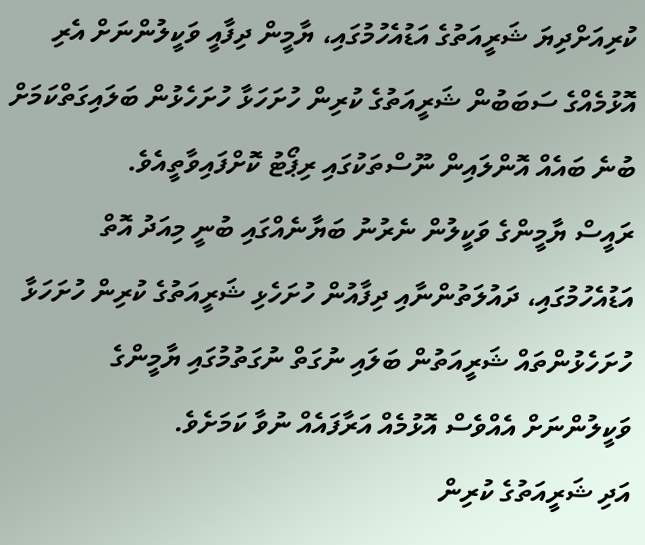ކުރިއަށްދިޔަ ޝަރީއަތުގެ އަޑުއެހުމުގައި، ޔާމީން ދިފާއީ ވަކީލުންނަށް އެރި އޮޅުމެއްގެ ސަބަބުން ޝަރީއަތުގެ ކުރިން ހުށަހަޅާ ހުށަހެޅުން ބަލައިގަތްކަމަށް ބުނެ ބައެއް އޮންލައިން ނޫސްތަކުގައި ރިޕޯޓު ކޮށްފައިވާތީއެވެ.
ރައީސް ޔާމީންގެ ވަކީލުން ނެރުނު ބަޔާނެއްގައި ބުނީ މިއަދު އޮތް އަޑުއެހުމުގައި، ދައުލަތުންނާއި ދިފާއުން ހުށަހެޅި ޝަރީއަތުގެ ކުރިން ހުށަހަޅާ ހުށަހެޅުންތައް ޝަރީއަތުން ބަލައި ނުގަތް ނުގަތުމުގައި ޔާމީންގެ ވަކީލުންނަށް އެއްވެސް އޮޅުމެއް އަރާފައެއް ނުވާ ކަމަށެވެ.
އަދި ޝަރީއަތުގެ ކުރިން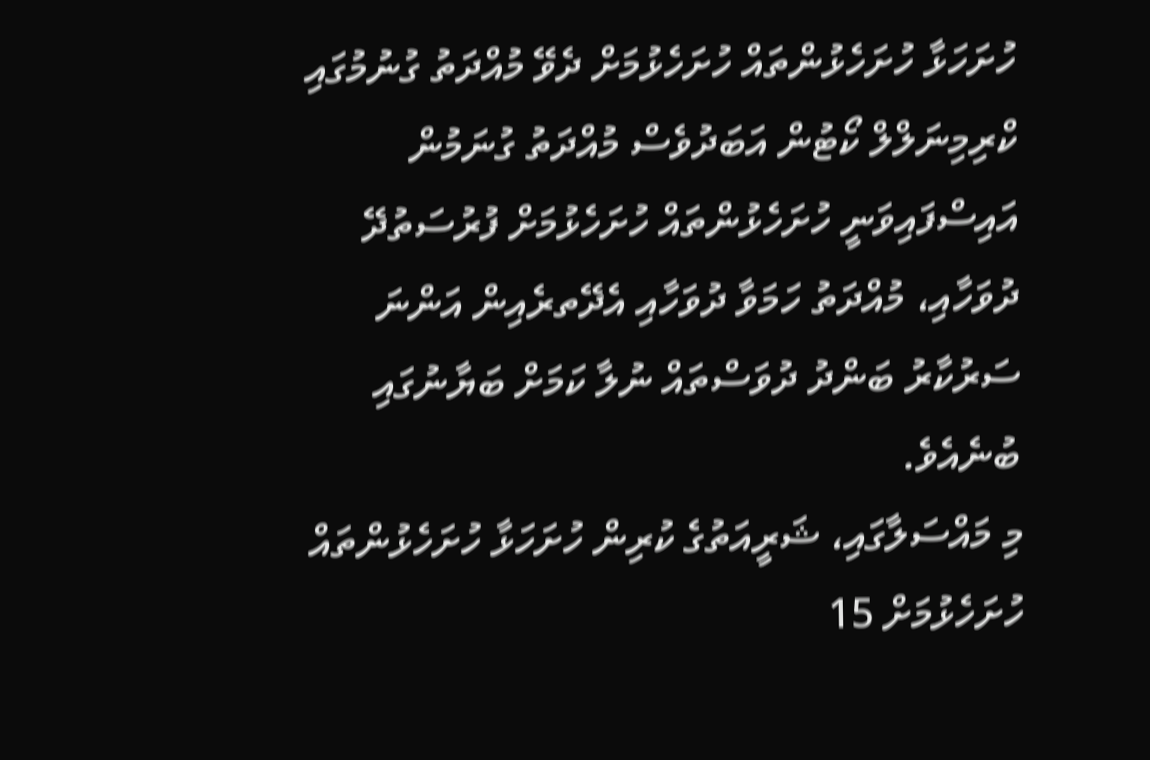ހުށަހަޅާ ހުށަހެޅުންތައް ހުށަހެޅުމަށް ދެވޭ މުއްދަތު ގުނުމުގައި ކްރިމިނަލްލް ކޯޓުން އަބަދުވެސް މުއްދަތު ގުނަމުން އައިސްފައިވަނީ ހުށަހެޅުންތައް ހުށަހެޅުމަށް ފުރުސަތުދޭ ދުވަހާއި، މުއްދަތު ހަމަވާ ދުވަހާއި އެދޭތރެއިން އަންނަ ސަރުކާރު ބަންދު ދުވަސްތައް ނުލާ ކަމަށް ބަޔާނުގައި ބުނެއެވެ.
މި މައްސަލާގައި، ޝަރީއަތުގެ ކުރިން ހުށަހަޅާ ހުށަހެޅުންތައް ހުށަހެޅުމަށް 15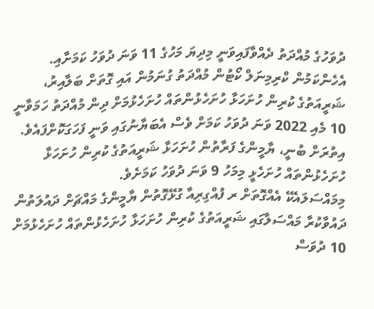ދުވަހުގެ މުއްދަތު ދެއްވާފައިވަނީ މިދިޔަ މަހުގެ 11 ވަނަ ދުވަހު ކަމަށާއި. އެހެންކަމުން ކްރިމިނަލް ކޯޓުން މުއްދަތު ގުނަމުން އައި ގޮތަށް ބަލާއިރު، ޝަރީއަތުގެ ކުރިން ހުށަހަޅާ ހުށަހެޅުންތައް ހުށަހެޅުމަށް ދިން މުއްދަތު ހަމަވާނީ 10 މެއި 2022 ވަނަ ދުވަހު ކަމަށް ވެސް އެބަޔާނުގައި ވަނީ ފަހަގަކޮށްފައެވެ.
އިތުރަށް ބުނީ، ޔާމީންގެ ފަރާތުން ހުށަހަޅާ ޝަރީއަތުގެ ކުރިން ހުށަހަޅާ ހުށަހެޅުންތައް ހުށަހެޅީ މިމަހު 9 ވަނަ ދުވަހު ކަމަށެވެ.
މިމައްސަލައެކޭ އެއްގޮތަށް ރ ފުއްގިރިއާ ގުޅޭގޮތުން ޔާމީންގެ މައްޗަށް ދައުލަތުން ދައުވާކުރާ މައްސަލާގައި ޝަރީއަތުގެ ކުރިން ހުށަހަޅާ ހުށަހެޅުންތައް ހުށަހެޅުމަށް 10 ދުވަސް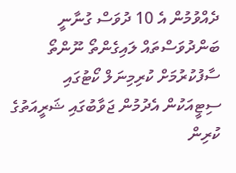ދެއްވުމުން އެ 10 ދުވަސް ގުނާނީ ބަންދުވަސްތައް ލައިގެންތޯ ނޫންތޯ ސާފުކުރުމަށް ކުރިމިނަލް ކޯޓުގައި ސިޓީއަކުން އެދުމުން ޖަވާބުގައި ޝަރީއަތުގެ ކުރިން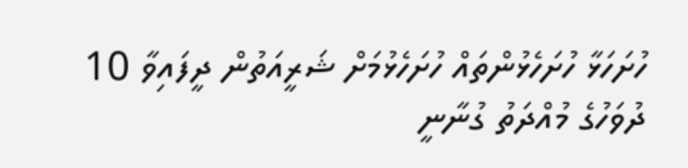ހުށަހަޅާ ހުށަހެޅުންތައް ހުށަހެޅުމަށް ޝަރީއަތުން ދީފައިވާ 10 ދުވަހުގެ މުއްދަތު ގުނާނީ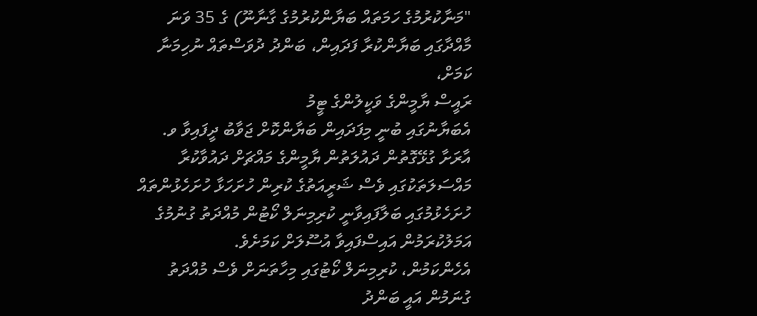"މަނާކުރުމުގެ ހަމަތައް ބަޔާންކުރުމުގެ ގާނާނޫ) ގެ 35 ވަނަ މާއްދާގައި ބަޔާންކުރާ ފަދައިން، ބަންދު ދުވަސްތައް ނުހިމަނާ ކަމަށް،
ރައީސް ޔާމީންގެ ވަކީލުންގެ ޓީމު
އެބަޔާނުގައި ބުނީ މިފަދައިން ބަޔާންކޮށް ޖަވާބު ދީފައިވާ ވ. އާރަށާ ގުޅޭގޮތުން ދައުލަތުން ޔާމީންގެ މައްޗަށް ދައުވާކުރާ މައްސަލަތަކުގައި ވެސް ޝަރީއަތުގެ ކުރިން ހުށަހަޅާ ހުށަހެޅުންތައް ހުށަހެޅުމުގައި ބަލާފައިވާނީ ކުރިމިނަލް ކޯޓުން މުއްދަތު ގުނުމުގެ އަމަލުކުރަމުން އައިސްފައިވާ އުސޫލަށް ކަމަށެވެ.
އެހެންކަމުން، ކުރިމިނަލް ކޯޓުގައި މިހާތަނަށް ވެސް މުއްދަތު ގުނަމުން އައީ ބަންދު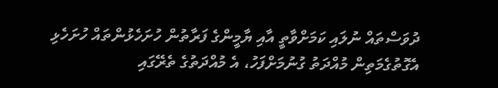ދުވަސްތައް ނުލައި ކަމަށްވާތީ އާއި ޔާމީންގެ ފަރާތުން ހުށަހެޅުންތައް ހުށަހެޅި އެގޮތުގެމަތިން މުއްދަތު ގުނުމަށްފަހު، އެ މުއްދަތުގެ ތެރޭގައި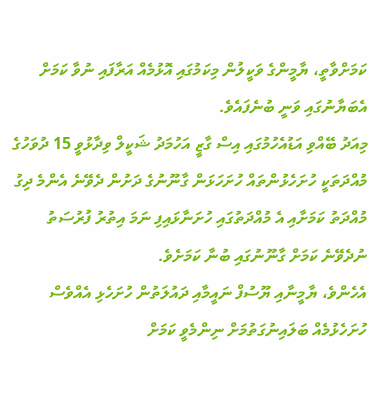ކަމަށްވާތީ، ޔާމީންގެ ވަކީލުން މިކަމުގައި އޮޅުމެއް އަރާފައި ނުވާ ކަމަށް އެބަޔާނުގައި ވަނީ ބުނެފައެވެ.
މިއަދު ބޭއްވި އަޑުއެހުމުގައި އިސް ގާޒީ އަހުމަދު ޝަކީލް ވިދާޅުވީ 15 ދުވަހުގެ މުއްދަތަކީ ހުށަހެޅުންތައް ހުށަހަޅަން ގާނޫނުގެ ދަށުން ދެވޭނެ އެންމެ ދިގު މުއްދަތު ކަމަށާއި އެ މުއްދަތުގައި ހުށަނާޅައިފި ނަމަ އިތުރު ފުރުސަތު ނުދެވޭނެ ކަމަށް ގާނޫނުގައި ބުނާ ކަމަށެވެ.
އެހެންވެ، ޔާމީނާއި ޔޫސުފް ނައީމާއި ދައުލަތުން ހުށަހެޅި އެއްވެސް ހުށަހެޅުމެއް ބަލައިނުގަތުމަށް ނިންމެވީ ކަމަށް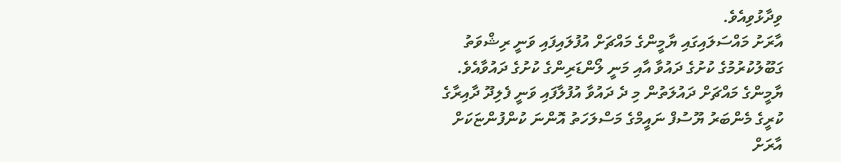ވިދާޅުވިއެވެ.
އާރަށު މައްސަލައިގައި ޔާމީންގެ މައްޗަށް އުފުލައިފައި ވަނީ ރިޝްވަތު ގަބޫލުކުރުމުގެ ކުށުގެ ދައުވާ އާއި މަނީ ލޯންޑަރިންގެ ކުށުގެ ދައުވާއެވެ.
ޔާމީންގެ މައްޗަށް ދައުލަތުން މި ދެ ދައުވާ އުފުލާފައި ވަނީ ފެލިދޫ ދާއިރާގެ ކުރީގެ މެންބަރު ޔޫސުފް ނައީމްގެ މަސްލަހަތު އޮންނަ ކުންފުންޏަކަށް އާރަށް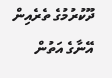ދޫކުރުމުގެ ތެރެއިން އޭނާގެ އަތުން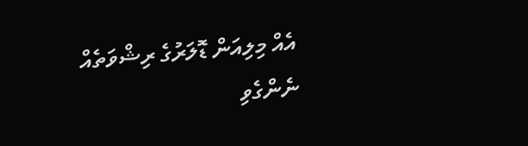އެއް މިލިއަން ޑޮލަރުގެ ރިޝްވަތެއް ނެންގެވި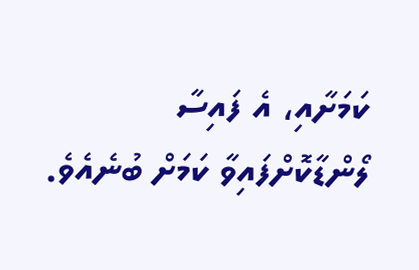ކަމަށާއި، އެ ފައިސާ ލޯންޑާކޮށްފައިވާ ކަމަށް ބުނެއެވެ.